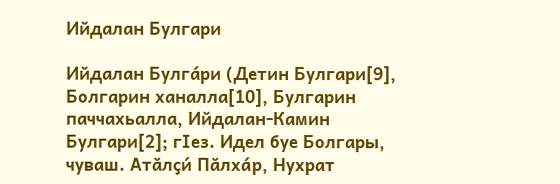Ийдалан Булгари

Ийдалан Булга́ри (Детин Булгари[9], Болгарин ханалла[10], Булгарин паччахьалла, Ийдалан-Камин Булгари[2]; гӀез. Идел буе Болгары, чуваш. Атӑлҫи́ Пӑлха́р, Нухрат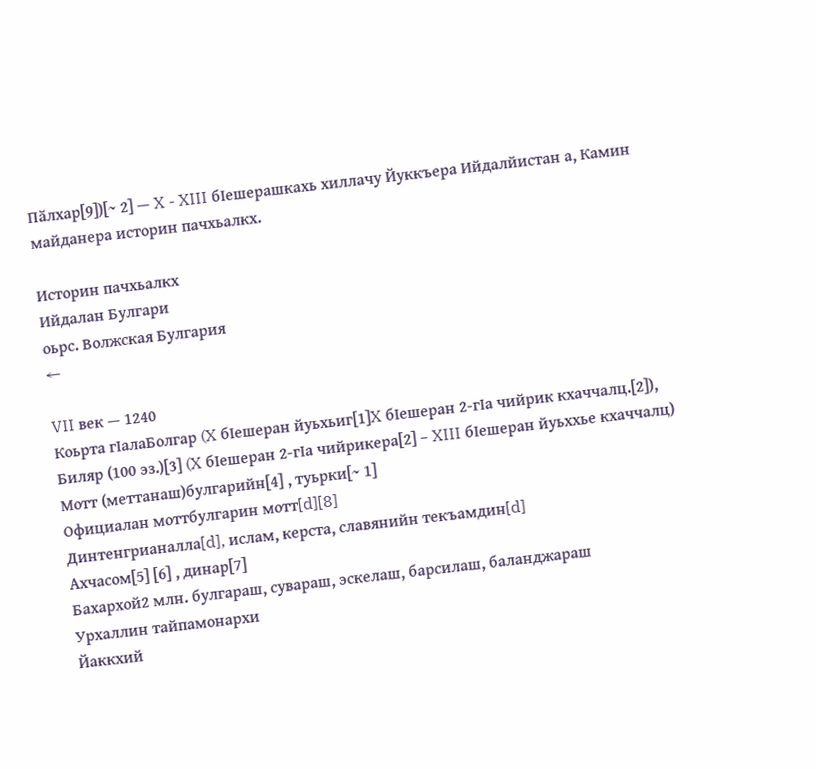Пӑлхар[9])[~ 2] — X - XIII бӀешерашкахь хиллачу Йуккъера Ийдалйистан а, Камин майданера историн пачхьалкх.

Историн пачхьалкх
Ийдалан Булгари
оьрс. Волжская Булгария
←

VII век — 1240
Коьрта гӀалаБолгар (X бӀешеран йуьхьиг[1]X бӀешеран 2-гӀа чийрик кхаччалц.[2]),
Биляр (100 эз.)[3] (X бӀешеран 2-гӀа чийрикера[2] – XIII бӀешеран йуьххье кхаччалц)
Мотт (меттанаш)булгарийн[4] , туьрки[~ 1]
Официалан моттбулгарин мотт[d][8]
Динтенгрианалла[d], ислам, керста, славянийн текъамдин[d]
Ахчасом[5] [6] , динар[7]
Бахархой2 млн. булгараш, сувараш, эскелаш, барсилаш, баланджараш
Урхаллин тайпамонархи
Йаккхий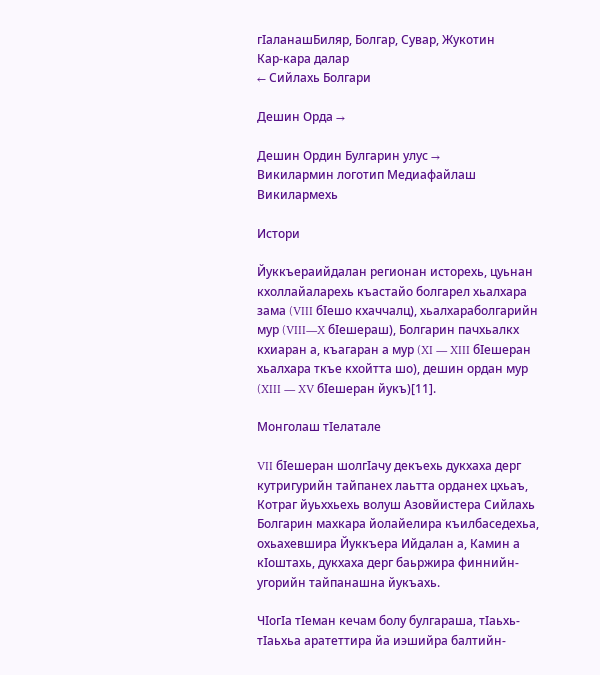гӀаланашБиляр, Болгар, Сувар, Жукотин
Кар-кара далар
← Сийлахь Болгари

Дешин Орда →

Дешин Ордин Булгарин улус →
Викилармин логотип Медиафайлаш Викилармехь

Истори

Йуккъераийдалан регионан исторехь, цуьнан кхоллайаларехь къастайо болгарел хьалхара зама (VIII бӀешо кхаччалц), хьалхараболгарийн мур (VIII—X бӀешераш), Болгарин пачхьалкх кхиаран а, къагаран а мур (XI — XIII бӀешеран хьалхара ткъе кхойтта шо), дешин ордан мур (XIII — XV бӀешеран йукъ)[11].

Монголаш тӀелатале

VII бӀешеран шолгӀачу декъехь дукхаха дерг кутригурийн тайпанех лаьтта орданех цхьаъ, Котраг йуьххьехь волуш Азовйистера Сийлахь Болгарин махкара йолайелира къилбаседехьа, охьахевшира Йуккъера Ийдалан а, Камин а кӀоштахь, дукхаха дерг баьржира финнийн-угорийн тайпанашна йукъахь.

ЧӀогӀа тӀеман кечам болу булгараша, тӀаьхь-тӀаьхьа аратеттира йа иэшийра балтийн-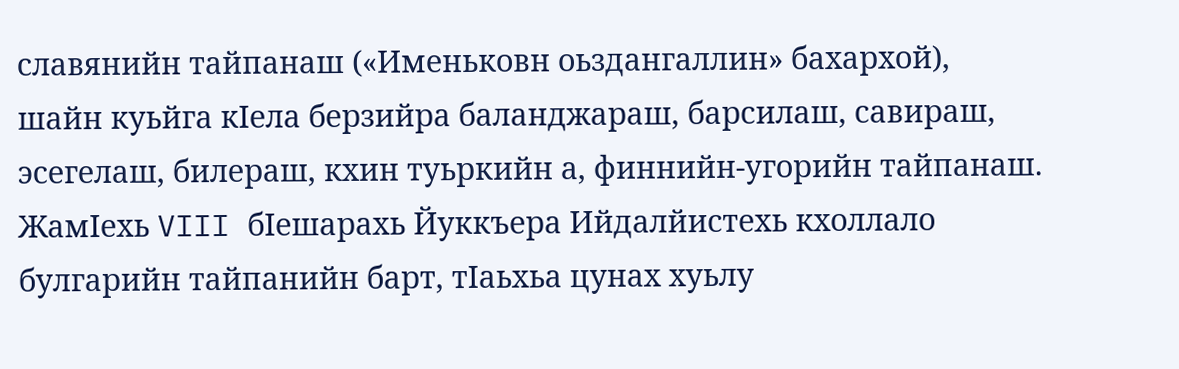славянийн тайпанаш («Именьковн оьздангаллин» бахархой), шайн куьйга кӀела берзийра баланджараш, барсилаш, савираш, эсегелаш, билераш, кхин туьркийн а, финнийн-угорийн тайпанаш. ЖамӀехь VIII бӀешарахь Йуккъера Ийдалйистехь кхоллало булгарийн тайпанийн барт, тӀаьхьа цунах хуьлу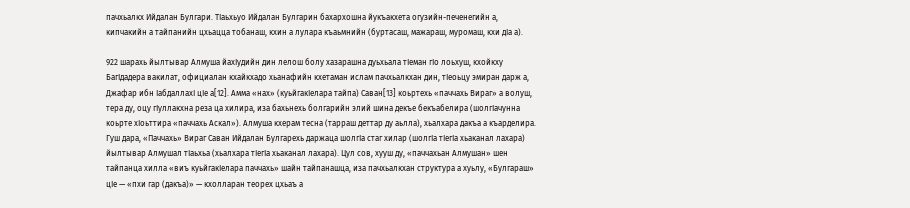пачхьалкх Ийдалан Булгари. ТӀаьхьуо Ийдалан Булгарин бахархошна йукъакхета огузийн-печенегийн а, кипчакийн а тайпанийн цхьацца тобанаш, кхин а лулара къаьмнийн (буртасаш, мажараш, муромаш, кхи дӀа а).

922 шарахь йылтывар Алмуша йахӀудийн дин лелош болу хазарашна дуьхьала тӀеман гӀо лоьхуш, кхойкху БагӀдадера вакилат, официалан кхайкхадо хьанафийн кхетаман ислам пачхьалкхан дин, тӀеоьцу эмиран дарж а, Джафар ибн ӀабдаллахӀ цӀе а[12]. Амма «нах» (куьйгакӀелара тайпа) Саван[13] коьртехь «паччахь Вираг» а волуш, тера ду, оцу гӀуллакхна реза ца хилира, иза бахьнехь болгарийн элий шина декъе бекъабелира (шолгӀачунна коьрте хӀоьттира «паччахь Аскал»). Алмуша кхерам тесна (тарраш деттар ду аьлла), хьалхара дакъа а къарделира. Гуш дара, «Паччахь» Вираг Саван Ийдалан Булгарехь даржаца шолгӀа стаг хилар (шолгӀа тӀегӀа хьаканал лахара) йылтывар Алмушал тӀаьхьа (хьалхара тӀегӀа хьаканал лахара). Цул сов, хууш ду, «паччахьан Алмушан» шен тайпанца хилла «виъ куьйгакӀелара паччахь» шайн тайпанашца, иза пачхьалкхан структура а хуьлу, «Булгараш» цӀе — «пхи гар (дакъа)» — кхолларан теорех цхьаъ а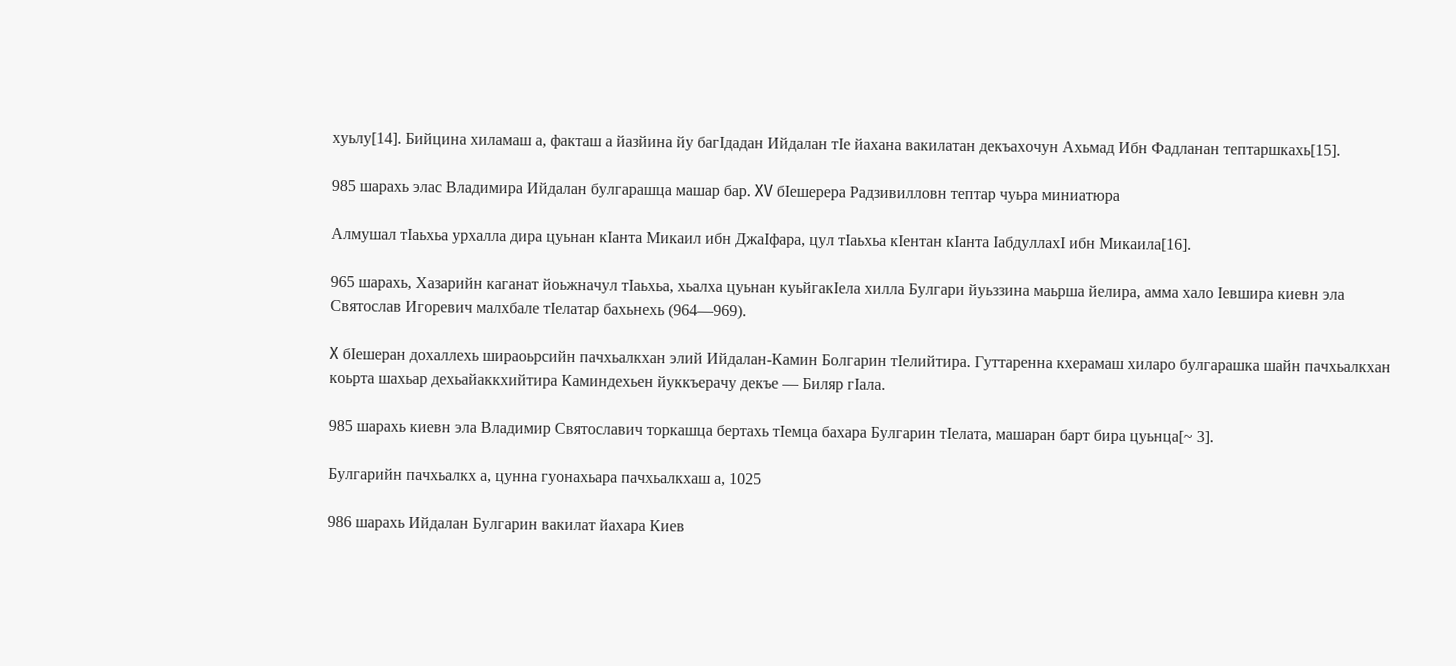хуьлу[14]. Бийцина хиламаш а, факташ а йазйина йу багӀдадан Ийдалан тӀе йахана вакилатан декъахочун Ахьмад Ибн Фадланан тептаршкахь[15].

985 шарахь элас Владимира Ийдалан булгарашца машар бар. XV бӀешерера Радзивилловн тептар чуьра миниатюра

Алмушал тӀаьхьа урхалла дира цуьнан кӀанта Микаил ибн ДжаӀфара, цул тӀаьхьа кӀентан кӀанта ӀабдуллахӀ ибн Микаила[16].

965 шарахь, Хазарийн каганат йоьжначул тӀаьхьа, хьалха цуьнан куьйгакӀела хилла Булгари йуьззина маьрша йелира, амма хало Ӏевшира киевн эла Святослав Игоревич малхбале тӀелатар бахьнехь (964—969).

X бӀешеран дохаллехь шираоьрсийн пачхьалкхан элий Ийдалан-Камин Болгарин тӀелийтира. Гуттаренна кхерамаш хиларо булгарашка шайн пачхьалкхан коьрта шахьар дехьайаккхийтира Каминдехьен йуккъерачу декъе — Биляр гӀала.

985 шарахь киевн эла Владимир Святославич торкашца бертахь тӀемца бахара Булгарин тӀелата, машаран барт бира цуьнца[~ 3].

Булгарийн пачхьалкх а, цунна гуонахьара пачхьалкхаш а, 1025

986 шарахь Ийдалан Булгарин вакилат йахара Киев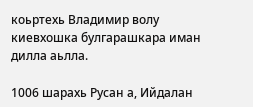коьртехь Владимир волу киевхошка булгарашкара иман дилла аьлла.

1006 шарахь Русан а, Ийдалан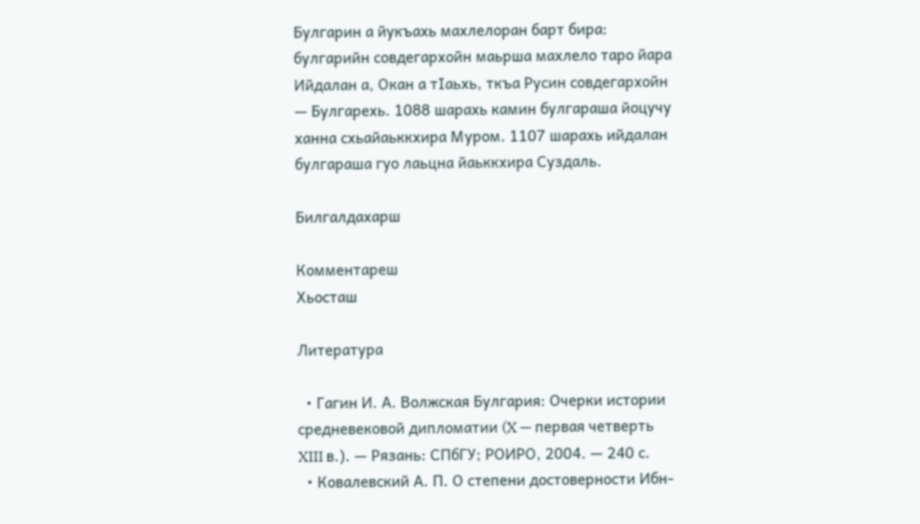Булгарин а йукъахь махлелоран барт бира: булгарийн совдегархойн маьрша махлело таро йара Ийдалан а, Окан а тӀаьхь, ткъа Русин совдегархойн — Булгарехь. 1088 шарахь камин булгараша йоцучу ханна схьайаьккхира Муром. 1107 шарахь ийдалан булгараша гуо лаьцна йаьккхира Суздаль.

Билгалдахарш

Комментареш
Хьосташ

Литература

  • Гагин И. А. Волжская Булгария: Очерки истории средневековой дипломатии (X — первая четверть XIII в.). — Рязань: СПбГУ; РОИРО, 2004. — 240 с.
  • Ковалевский А. П. О степени достоверности Ибн-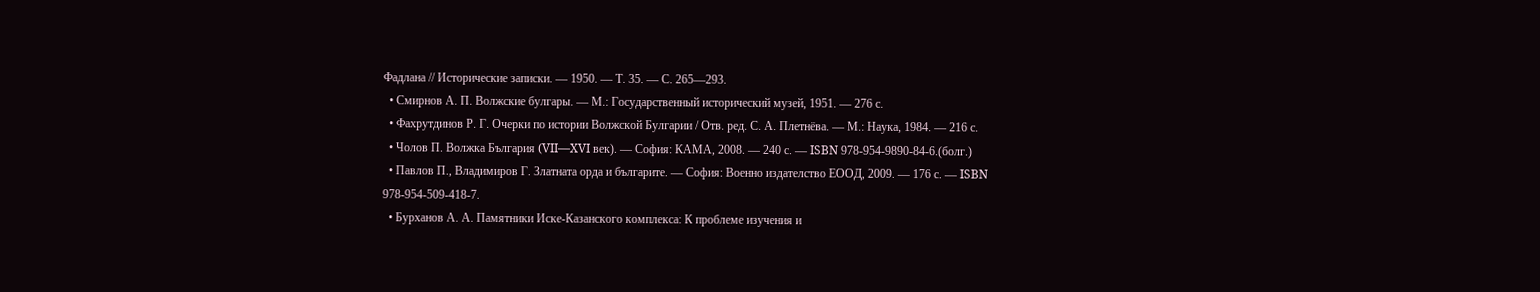Фадлана // Исторические записки. — 1950. — Т. 35. — С. 265—293.
  • Смирнов А. П. Волжские булгары. — М.: Государственный исторический музей, 1951. — 276 с.
  • Фахрутдинов Р. Г. Очерки по истории Волжской Булгарии / Отв. ред. С. А. Плетнёва. — М.: Наука, 1984. — 216 с.
  • Чолов П. Волжка България (VII—XVI век). — София: КАМА, 2008. — 240 с. — ISBN 978-954-9890-84-6.(болг.)
  • Павлов П., Владимиров Г. Златната орда и българите. — София: Военно издателство ЕООД, 2009. — 176 с. — ISBN 978-954-509-418-7.
  • Бурханов А. А. Памятники Иске-Казанского комплекса: К проблеме изучения и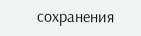сохранения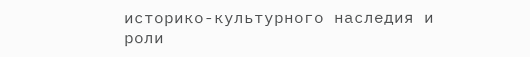историко-культурного наследия и роли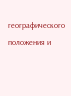географического положения и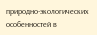природно-экологических особенностей в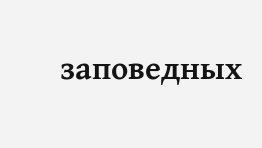заповедных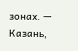зонах. — Казань,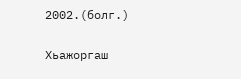2002.(болг.)

Хьажоргаш